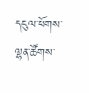དངུལ་ཕོགས་ལྷན་ཚོགས་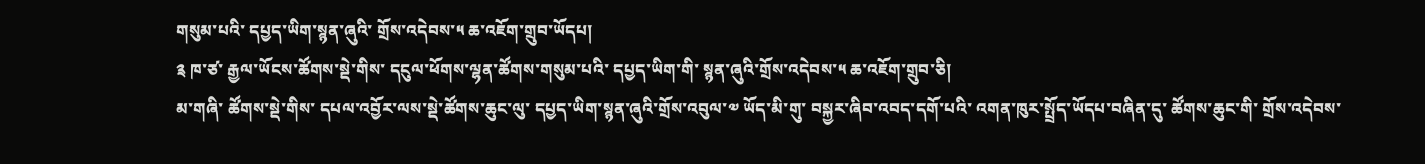གསུམ་པའི་ དཔྱད་ཡིག་སྙན་ཞུའི་ གྲོས་འདེབས་༥ ཆ་འཇོག་གྲུབ་ཡོདཔ།
༉ ཁ་ཙ་ རྒྱལ་ཡོངས་ཚོགས་སྡེ་གིས་ དངུལ་ཕོགས་ལྷན་ཚོགས་གསུམ་པའི་ དཔྱད་ཡིག་གི་ སྙན་ཞུའི་གྲོས་འདེབས་༥ ཆ་འཇོག་གྲུབ་ཅི།
མ་གཞི་ ཚོགས་སྡེ་གིས་ དཔལ་འབྱོར་ལས་སྡེ་ཚོགས་ཆུང་ལུ་ དཔྱད་ཡིག་སྙན་ཞུའི་གྲོས་འབུལ་༧ ཡོད་མི་གུ་ བསྐྱར་ཞིབ་འབད་དགོ་པའི་ འགན་ཁུར་སྤྲོད་ཡོདཔ་བཞིན་དུ་ ཚོགས་ཆུང་གི་ གྲོས་འདེབས་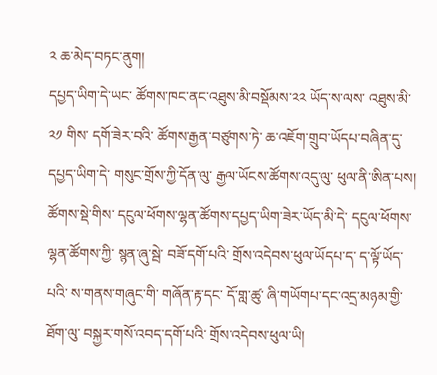༢ ཆ་མེད་བཏང་ནུག།
དཔྱད་ཡིག་དེ་ཡང་ ཚོགས་ཁང་ནང་འཐུས་མི་བསྡོམས་༢༢ ཡོད་ས་ལས་ འཐུས་མི་༢༡ གིས་ དགོ་ཟེར་བའི་ ཚོགས་རྒྱན་བཙུགས་ཏེ་ ཆ་འཇོག་གྲུབ་ཡོདཔ་བཞིན་དུ་ དཔྱད་ཡིག་དེ་ གསུང་གྲོས་ཀྱི་དོན་ལུ་ རྒྱལ་ཡོངས་ཚོགས་འདུ་ལུ་ ཕུལ་ནི་ཨིན་པས།
ཚོགས་སྡེ་གིས་ དངུལ་ཕོགས་ལྷན་ཚོགས་དཔྱད་ཡིག་ཟེར་ཡོད་མི་དེ་ དངུལ་ཕོགས་ལྷན་ཚོགས་ཀྱི་ སྙན་ཞུ་སྦེ་ བཟོ་དགོ་པའི་ གྲོས་འདེབས་ཕུལ་ཡོདཔ་ད་ ད་ལྟོ་ཡོད་པའི་ ས་གནས་གཞུང་གི་ གཞོན་རྟ་དང་ དོ་གླ་ཚུ་ ཞི་གཡོགཔ་དང་འདྲ་མཉམ་གྱི་ཐོག་ལུ་ བསྐྱར་གསོ་འབད་དགོ་པའི་ གྲོས་འདེབས་ཕུལ་ཡི།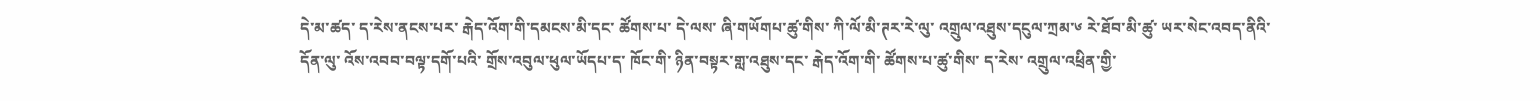དེ་མ་ཚད་ ད་རེས་ནངས་པར་ རྒེད་འོག་གི་དམངས་མི་དང་ ཚོགས་པ་ དེ་ལས་ ཞི་གཡོགཔ་ཚུ་གིས་ ཀི་ལོ་མི་ཊར་རེ་ལུ་ འགྲུལ་འཐུས་དངུལ་ཀྲམ་༦ རེ་ཐོབ་མི་ཚུ་ ཡར་སེང་འབད་ནིའི་དོན་ལུ་ འོས་འབབ་བལྟ་དགོ་པའི་ གྲོས་འབུལ་ཕུལ་ཡོདཔ་ད་ ཁོང་གི་ ཉིན་བསྟར་གླ་འཐུས་དང་ རྒེད་འོག་གི་ ཚོགས་པ་ཚུ་གིས་ ད་རེས་ འགྲུལ་འཕྲིན་གྱི་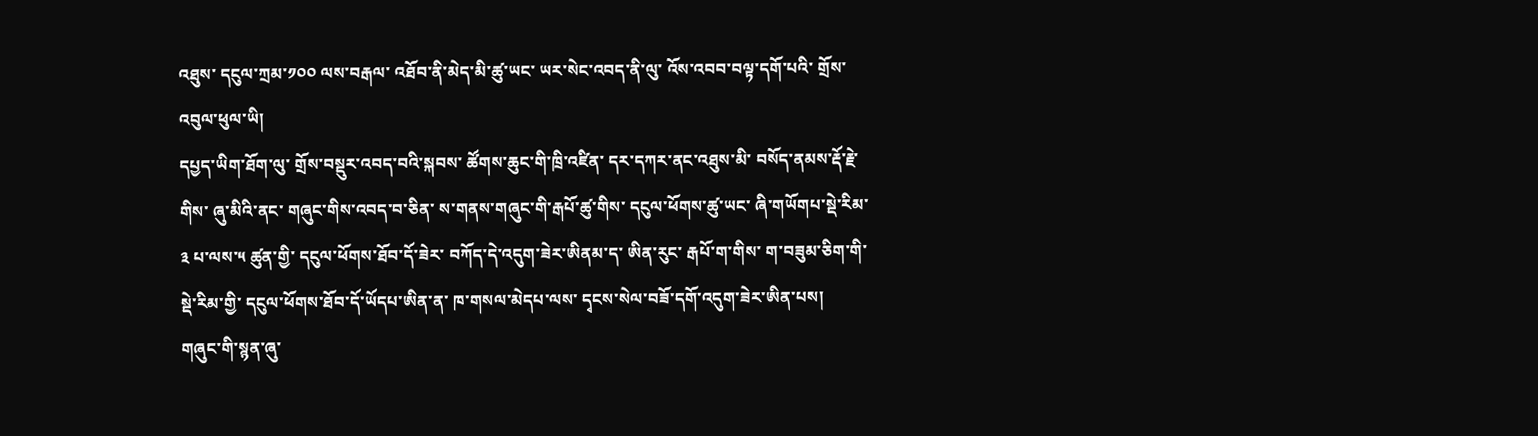འཐུས་ དངུལ་ཀྲམ་༡༠༠ ལས་བརྒལ་ འཐོབ་ནི་མེད་མི་ཚུ་ཡང་ ཡར་སེང་འབད་ནི་ལུ་ འོས་འབབ་བལྟ་དགོ་པའི་ གྲོས་འབུལ་ཕུལ་ཡི།
དཔྱད་ཡིག་ཐོག་ལུ་ གྲོས་བསྡུར་འབད་བའི་སྐབས་ ཚོགས་ཆུང་གི་ཁྲི་འཛིན་ དར་དཀར་ནང་འཐུས་མི་ བསོད་ནམས་རྡོ་རྗེ་གིས་ ཞུ་མིའི་ནང་ གཞུང་གིས་འབད་བ་ཅིན་ ས་གནས་གཞུང་གི་རྒཔོ་ཚུ་གིས་ དངུལ་ཕོགས་ཚུ་ཡང་ ཞི་གཡོགཔ་སྡེ་རིམ་༣ པ་ལས་༥ ཚུན་གྱི་ དངུལ་ཕོགས་ཐོབ་དོ་ཟེར་ བཀོད་དེ་འདུག་ཟེར་ཨིནམ་ད་ ཨིན་རུང་ རྒཔོ་ག་གིས་ ག་བཟུམ་ཅིག་གི་ སྡེ་རིམ་གྱི་ དངུལ་ཕོགས་ཐོབ་དོ་ཡོདཔ་ཨིན་ན་ ཁ་གསལ་མེདཔ་ལས་ དྭངས་སེལ་བཟོ་དགོ་འདུག་ཟེར་ཨིན་པས།
གཞུང་གི་སྙན་ཞུ་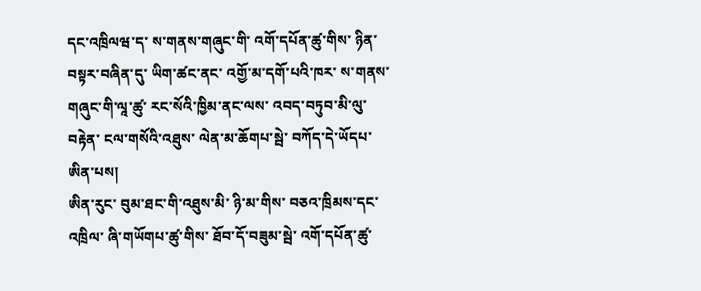དང་འཁྲིལཝ་ད་ ས་གནས་གཞུང་གི་ འགོ་དཔོན་ཚུ་གིས་ ཉིན་བསྟར་བཞིན་དུ་ ཡིག་ཚང་ནང་ འགྱོ་མ་དགོ་པའི་ཁར་ ས་གནས་གཞུང་གི་ལཱ་ཚུ་ རང་སོའི་ཁྱིམ་ནང་ལས་ འབད་བཏུབ་མི་ལུ་བརྟེན་ ངལ་གསོའི་འཐུས་ ལེན་མ་ཆོགཔ་སྦེ་ བཀོད་དེ་ཡོདཔ་ཨིན་པས།
ཨིན་རུང་ བུམ་ཐང་གི་འཐུས་མི་ ཉི་མ་གིས་ བཅའ་ཁྲིམས་དང་འཁྲིལ་ ཞི་གཡོགཔ་ཚུ་གིས་ ཐོབ་དོ་བཟུམ་སྦེ་ འགོ་དཔོན་ཚུ་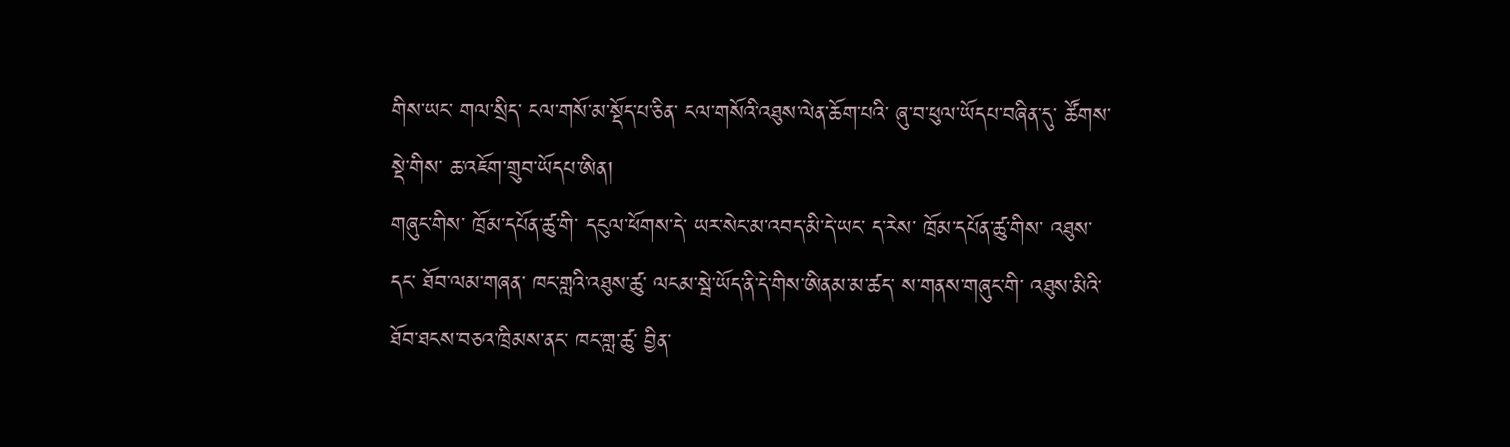གིས་ཡང་ གལ་སྲིད་ ངལ་གསོ་མ་སྡོད་པ་ཅིན་ ངལ་གསོའི་འཐུས་ལེན་ཆོག་པའི་ ཞུ་བ་ཕུལ་ཡོདཔ་བཞིན་དུ་ ཚོགས་སྡེ་གིས་ ཆ་འཇོག་གྲུབ་ཡོདཔ་ཨིན།
གཞུང་གིས་ ཁྲོམ་དཔོན་ཚུ་གི་ དངུལ་ཕོགས་དེ་ ཡར་སེང་མ་འབད་མི་དེ་ཡང་ ད་རེས་ ཁྲོམ་དཔོན་ཚུ་གིས་ འཐུས་དང་ ཐོབ་ལམ་གཞན་ ཁང་གླའི་འཐུས་ཚུ་ ལངམ་སྦེ་ཡོད་ནི་དེ་གིས་ཨིནམ་མ་ཚད་ ས་གནས་གཞུང་གི་ འཐུས་མིའི་ཐོབ་ཐངས་བཅའ་ཁྲིམས་ནང་ ཁང་གླ་ཚུ་ བྱིན་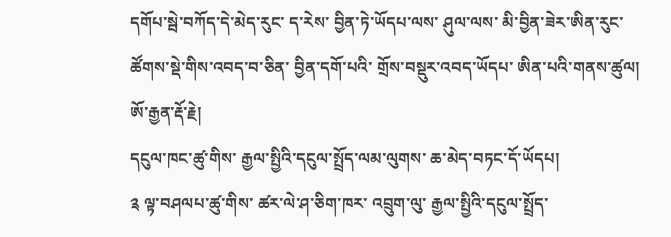དགོཔ་སྦེ་བཀོད་དེ་མེད་རུང་ ད་རེས་ བྱིན་ཏེ་ཡོདཔ་ལས་ ཤུལ་ལས་ མི་བྱིན་ཟེར་ཨིན་རུང་ ཚོགས་སྡེ་གིས་འབད་བ་ཅིན་ བྱིན་དགོ་པའི་ གྲོས་བསྡུར་འབད་ཡོདཔ་ ཨིན་པའི་གནས་ཚུལ།
ཨོ་རྒྱན་རྡོ་རྗེ།
དངུལ་ཁང་ཚུ་གིས་ རྒྱལ་སྤྱིའི་དངུལ་སྤྲོད་ལམ་ལུགས་ ཆ་མེད་བཏང་དོ་ཡོདཔ།
༉ ལྟ་བཤལཔ་ཚུ་གིས་ ཚར་ལེ་ཤ་ཅིག་ཁར་ འབྲུག་ལུ་ རྒྱལ་སྤྱིའི་དངུལ་སྤྲོད་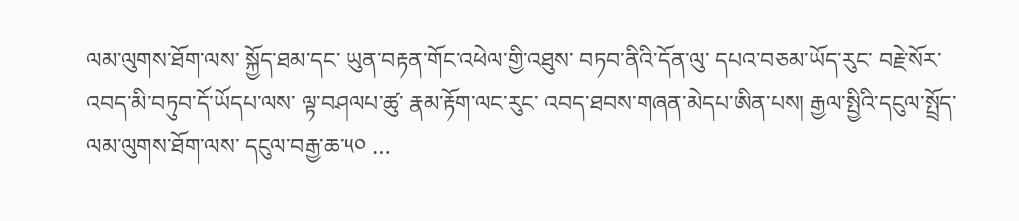ལམ་ལུགས་ཐོག་ལས་ སྐྱོད་ཐམ་དང་ ཡུན་བརྟན་གོང་འཕེལ་གྱི་འཐུས་ བཏབ་ནིའི་དོན་ལུ་ དཔའ་བཅམ་ཡོད་རུང་ བརྗེ་སོར་འབད་མི་བཏུབ་དོ་ཡོདཔ་ལས་ ལྟ་བཤལཔ་ཚུ་ རྣམ་རྟོག་ལང་རུང་ འབད་ཐབས་གཞན་མེདཔ་ཨིན་པས། རྒྱལ་སྤྱིའི་དངུལ་སྤྲོད་ལམ་ལུགས་ཐོག་ལས་ དངུལ་བརྒྱ་ཆ་༥༠ …